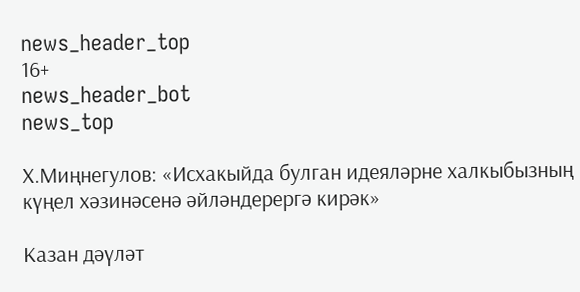news_header_top
16+
news_header_bot
news_top

Х.Миңнегулов: «Исхакыйда булган идеяләрне халкыбызның күңел хәзинәсенә әйләндерергә кирәк»

Казан дәүләт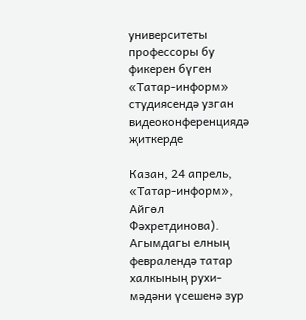университеты профессоры бу фикерен бүген «Татар-информ» студиясендә узган видеоконференциядә җиткерде

Казан, 24 апрель, «Татар-информ», Айгөл Фәхретдинова). Агымдагы елның февралендә татар халкының рухи-мәдәни үсешенә зур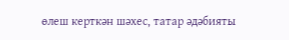өлеш керткән шәхес, татар әдәбияты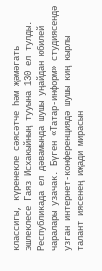классигы, күренекле сәясәтче һәм җәмәгать эшлеклесе Гаяз Исхакыйның тууына 130 ел тулды. Республикада ел дәвамында шушы уңайдан юбилей чаралары узачак. Бүген «Татар-информ» студиясендә узган интернет-конференциядә шушы киң кырлы талант иясенең иҗади мирасын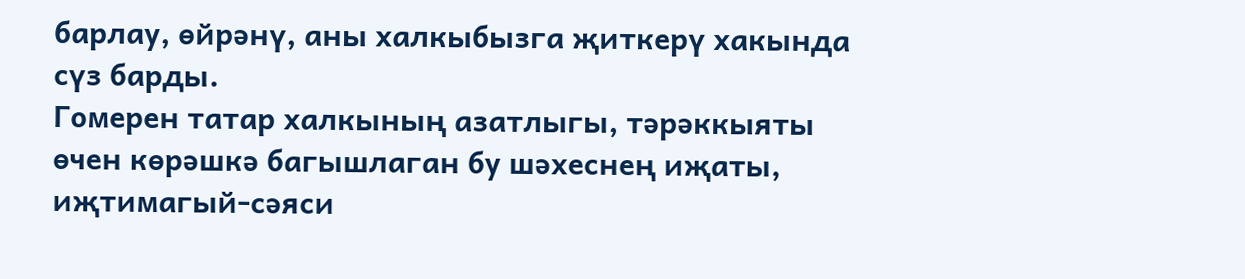барлау, өйрәнү, аны халкыбызга җиткерү хакында сүз барды.
Гомерен татар халкының азатлыгы, тәрәккыяты өчен көрәшкә багышлаган бу шәхеснең иҗаты, иҗтимагый-сәяси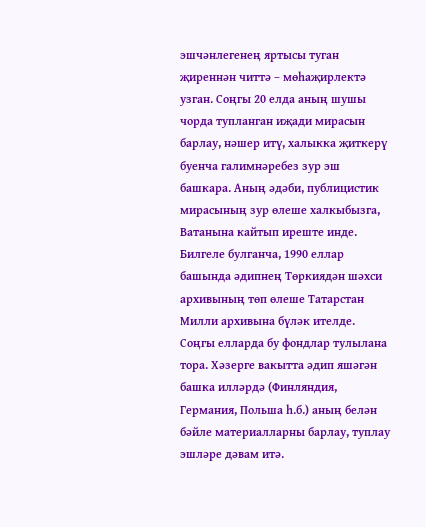эшчәнлегенең яртысы туган җиреннән читтә – мөһаҗирлектә узган. Соңгы 20 елда аның шушы чорда тупланган иҗади мирасын барлау, нәшер итү, халыкка җиткерү буенча галимнәребез зур эш башкара. Аның әдәби, публицистик мирасының зур өлеше халкыбызга, Ватанына кайтып иреште инде. Билгеле булганча, 1990 еллар башында әдипнең Төркиядән шәхси архивының төп өлеше Татарстан Милли архивына бүләк ителде. Соңгы елларда бу фондлар тулылана тора. Хәзерге вакытта әдип яшәгән башка илләрдә (Финляндия, Германия, Польша һ.б.) аның белән бәйле материалларны барлау, туплау эшләре дәвам итә.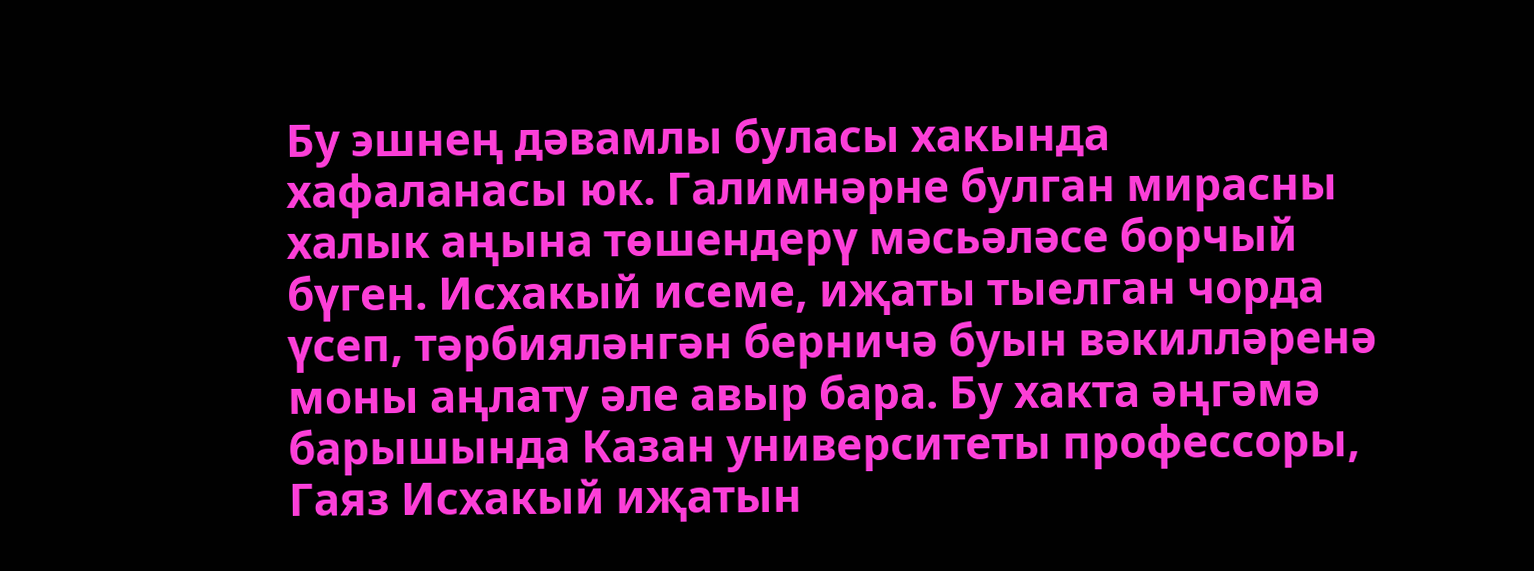Бу эшнең дәвамлы буласы хакында хафаланасы юк. Галимнәрне булган мирасны халык аңына төшендерү мәсьәләсе борчый бүген. Исхакый исеме, иҗаты тыелган чорда үсеп, тәрбияләнгән берничә буын вәкилләренә моны аңлату әле авыр бара. Бу хакта әңгәмә барышында Казан университеты профессоры, Гаяз Исхакый иҗатын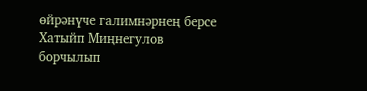өйрәнүче галимнәрнең берсе Хатыйп Миңнегулов борчылып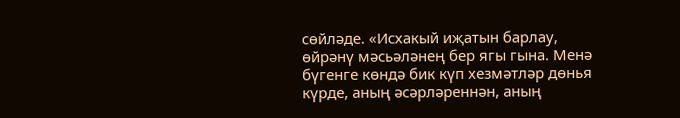сөйләде. «Исхакый иҗатын барлау, өйрәнү мәсьәләнең бер ягы гына. Менә бүгенге көндә бик күп хезмәтләр дөнья күрде, аның әсәрләреннән, аның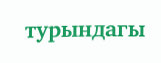турындагы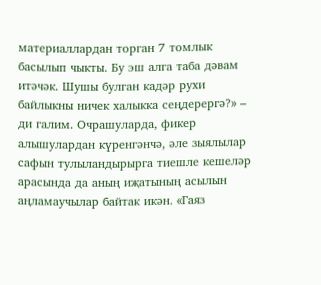материаллардан торган 7 томлык басылып чыкты. Бу эш алга таба дәвам итәчәк. Шушы булган кадәр рухи байлыкны ничек халыкка сеңдерергә?» – ди галим. Очрашуларда, фикер алышулардан күренгәнчә, әле зыялылар сафын тулыландырырга тиешле кешеләр арасында да аның иҗатының асылын аңламаучылар байтак икән. «Гаяз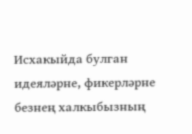Исхакыйда булган идеяләрне, фикерләрне безнең халкыбызның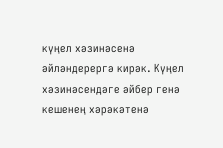күңел хәзинәсенә әйләндерергә кирәк. Күңел хәзинәсендәге әйбер генә кешенең хәрәкәтенә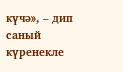күчә», – дип саный күренекле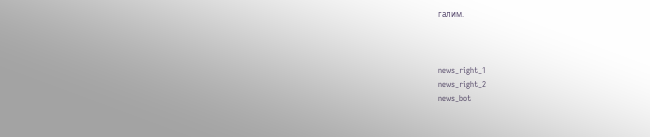галим.



news_right_1
news_right_2
news_bot